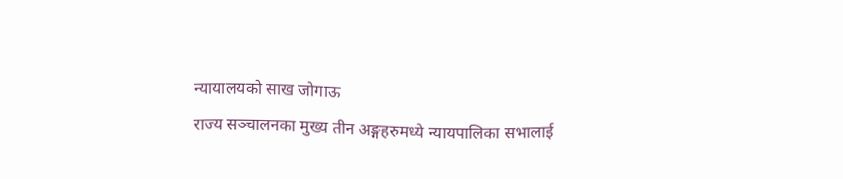न्यायालयको साख जोगाऊ
राज्य सञ्चालनका मुख्य तीन अङ्गहरुमध्ये न्यायपालिका सभालाई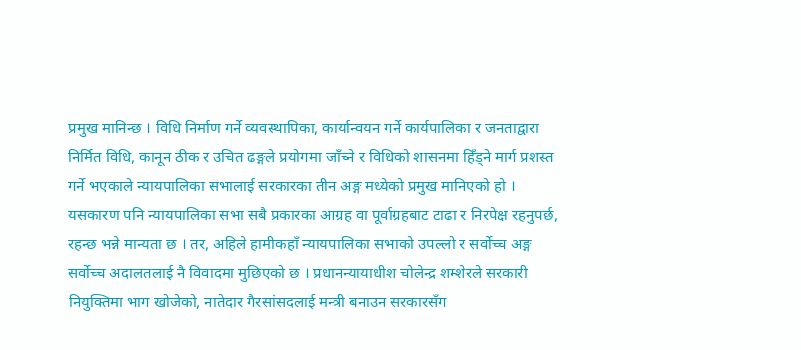प्रमुख मानिन्छ । विधि निर्माण गर्ने व्यवस्थापिका, कार्यान्वयन गर्ने कार्यपालिका र जनताद्वारा निर्मित विधि, कानून ठीक र उचित ढङ्गले प्रयोगमा जाँच्ने र विधिको शासनमा हिँड्ने मार्ग प्रशस्त गर्ने भएकाले न्यायपालिका सभालाई सरकारका तीन अङ्ग मध्येको प्रमुख मानिएको हो ।
यसकारण पनि न्यायपालिका सभा सबै प्रकारका आग्रह वा पूर्वाग्रहबाट टाढा र निरपेक्ष रहनुपर्छ, रहन्छ भन्ने मान्यता छ । तर, अहिले हामीकहाँ न्यायपालिका सभाको उपल्लो र सर्वोच्च अङ्ग सर्वोच्च अदालतलाई नै विवादमा मुछिएको छ । प्रधानन्यायाधीश चोलेन्द्र शम्शेरले सरकारी नियुक्तिमा भाग खोजेको, नातेदार गैरसांसदलाई मन्त्री बनाउन सरकारसँग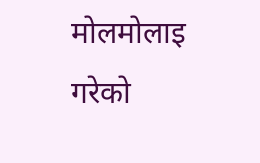मोलमोलाइ गरेको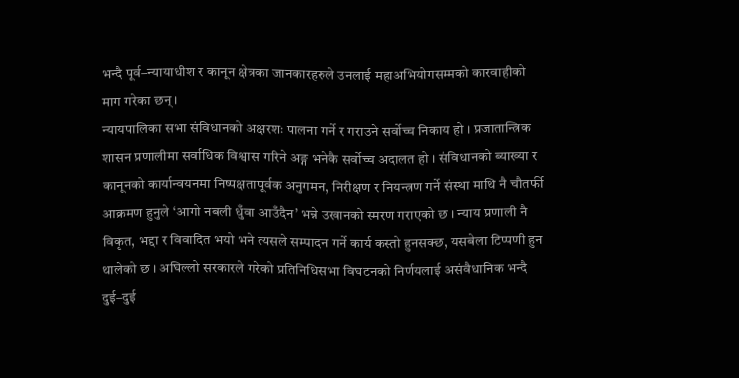भन्दै पूर्व–न्यायाधीश र कानून क्षेत्रका जानकारहरुले उनलाई महाअभियोगसम्मको कारवाहीको माग गरेका छन् ।
न्यायपालिका सभा संविधानको अक्षरशः पालना गर्ने र गराउने सर्वोच्च निकाय हो । प्रजातान्त्रिक शासन प्रणालीमा सर्वाधिक विश्वास गरिने अङ्ग भनेकै सर्वोच्च अदालत हो । संविधानको ब्याख्या र कानूनको कार्यान्वयनमा निष्पक्षतापूर्वक अनुगमन, निरीक्षण र नियन्त्रण गर्ने संस्था माथि नै चौतर्फी आक्रमण हुनुले ‘आगो नबली धुँवा आउँदैन’ भन्ने उखानको स्मरण गराएको छ । न्याय प्रणाली नै विकृत, भद्दा र विवादित भयो भने त्यसले सम्पादन गर्ने कार्य कस्तो हुनसक्छ, यसबेला टिप्पणी हुन थालेको छ । अघिल्लो सरकारले गरेको प्रतिनिधिसभा विघटनको निर्णयलाई असंवैधानिक भन्दै दुई–दुई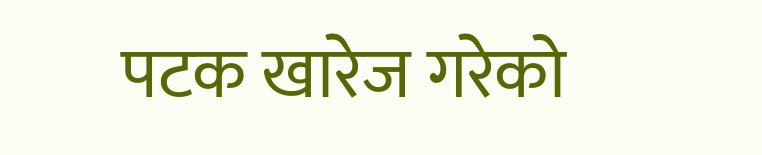पटक खारेज गरेको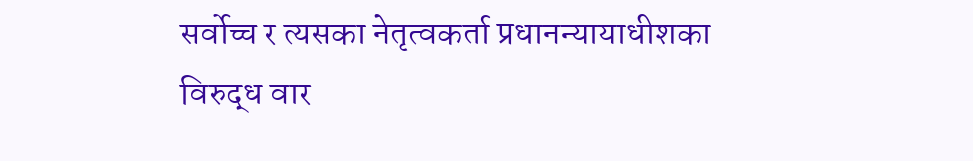सर्वोच्च र त्यसका नेतृत्वकर्ता प्रधानन्यायाधीशका विरुद्ध वार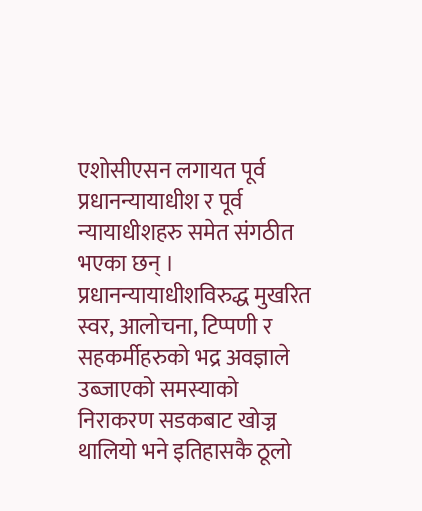एशोसीएसन लगायत पूर्व प्रधानन्यायाधीश र पूर्व न्यायाधीशहरु समेत संगठीत भएका छन् । प्रधानन्यायाधीशविरुद्ध मुखरित स्वर, आलोचना, टिप्पणी र सहकर्मीहरुको भद्र अवज्ञाले उब्जाएको समस्याको निराकरण सडकबाट खोज्न थालियो भने इतिहासकै ठूलो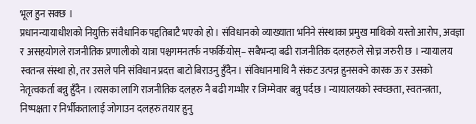भूल हुन सक्छ ।
प्रधानन्यायाधीशको नियुक्ति संवैधानिक पद्दतिबाटै भएको हो । संविधानको व्याख्याता भनिने संस्थाका प्रमुख माथिको यस्तो आरोप, अवज्ञा र असहयोगले राजनीतिक प्रणालीको यात्रा पश्चगमनतर्फ नफर्कियोस्– सबैभन्दा बढी राजनीतिक दलहरुले सोच्न जरुरी छ । न्यायालय स्वतन्त्र संस्था हो, तर उसले पनि संविधान प्रदत्त बाटो बिराउनु हुँदैन । संविधानमाथि नै संकट उत्पन्न हुनसक्ने कारक ऊ र उसको नेतृत्वकर्ता बन्नु हुँदैन । त्यसका लागि राजनीतिक दलहरु नै बढी गम्भीर र जिम्मेवार बन्नु पर्दछ । न्यायालयको स्वच्छता, स्वतन्त्रता, निष्पक्षता र निर्भीकतालाई जोगाउन दलहरु तयार हुनु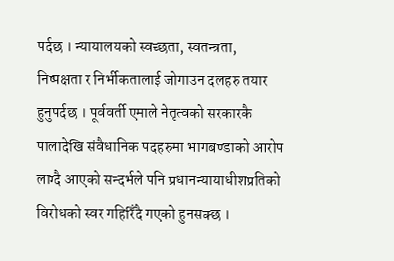पर्दछ । न्यायालयको स्वच्छता, स्वतन्त्रता, निष्पक्षता र निर्भीकतालाई जोगाउन दलहरु तयार हुनुपर्दछ । पूर्ववर्ती एमाले नेतृत्वको सरकारकै पालादेखि संवैधानिक पदहरुमा भागबण्डाको आरोप लाग्दै आएको सन्दर्भले पनि प्रधानन्यायाधीशप्रतिको विरोधको स्वर गहिरिँदै गएको हुनसक्छ ।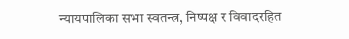न्यायपालिका सभा स्वतन्त्र, निष्पक्ष र विवादरहित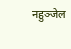नहुञ्जेल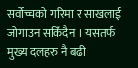सर्वोच्चको गरिमा र साखलाई जोगाउन सकिँदैन । यसतर्फ मुख्य दलहरु नै बढी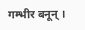गम्भीर बनून् ।